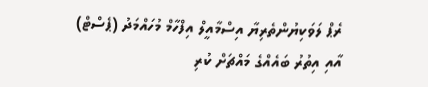ރެޕް ލަވަކިޔުންތެރިޔާ އިސްމާއީލް އިފްހާމް މުހައްމަދު (ޕެސްޓް) އާއި އިތުރު ބައެއްގެ މައްޗަށް ކުރި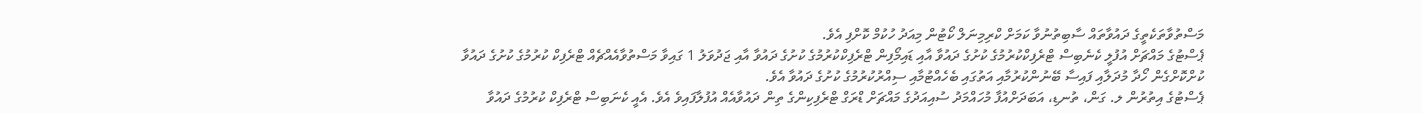މަސްތުވާތަކެތީގެ ދައުވާތައް ސާބިތުނުވާ ކަމަށް ކްރިމިނަލް ކޯޓުން މިއަދު ހުކުމް ކޮށްފި އެވެ.
ޕެސްޓުގެ މައްޗަށް އުފުލީ ކެނެބިސް ޓްރެފިކްކުރުމުގެ ކުށުގެ ދައުވާ އާއި ޑައިމޯފިން ޓްރެފިކްކުރުމުގެ ކުށުގެ ދައުވާ އާއި ޖަދުވަލު 1 ގައިވާ މަސްތުވާއެއްޗެއް ޓްރެފިކް ކުރުމުގެ ކުށުގެ ދައުވާ ކުށްކޮށްގެން ހޯދާ މުދަލާއި ފައިސާ ބޭނުންކުރުމާއި އަތުގައި ބެހެއްޓުމާއި ސިއްރުކުރުމުގެ ކުށުގެ ދައުވާ އެވެ.
ޕެސްޓުގެ އިތުރުން ލ. ގަން، ތުނޑި، އަބަދަށްއުފާ މުހައްމަދު ސުއިއަދުގެ މައްޗަށް ޑްރަގް ޓްރެފިކިންގެ ތިން ދައުވާއެއް އުފުލާފައިވެ އެވެ. އެއީ ކެނަބިސް ޓްރެފިކް ކުރުމުގެ ދައުވާ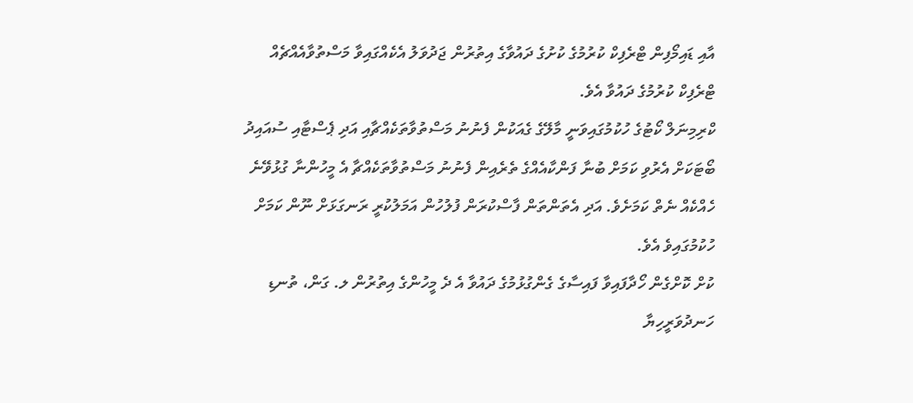އާއި ޑައިމޯފިން ޓްރެފިކް ކުރުމުގެ ކުށުގެ ދައުވާގެ އިތުރުން ޖަދުވަލު އެކެއްގައިވާ މަސްތުވާއެއްޗެއް ޓްރެފިކް ކުރުމުގެ ދައުވާ އެވެ.
ކްރިމިނަލް ކޯޓުގެ ހުކުމުގައިވަނީ މާލޭގެ ގެއަކުން ފެނުނު މަސްތުވާތަކެއްޗާއި އަދި ޕެސްޓާއި ސުއައިދު ބޯޓަކަށް އެރުވި ކަމަށް ބުނާ ފަންކާއެއްގެ ތެރެއިން ފެނުނު މަސްތުވާތަކެއްޗާ އެ މީހުންނާ ގުޅުވޭނެ ހެއްކެއް ނެތް ކަމަށެވެ. އަދި އެތަންތަން ފާސްކުރަން ފުލުހުން އަމަލުކުރީ ރަނގަޅަށް ނޫން ކަމަށް ހުކުމުގައިވެ އެވެ.
ކުށް ކޮށްގެން ހޯދާފައިވާ ފައިސާގެ ގެންގުޅުމުގެ ދައުވާ އެ ދެ މީހުންގެ އިތުރުން ލ. ގަން، ތުނޑި ހަނދުވަރީހިޔާ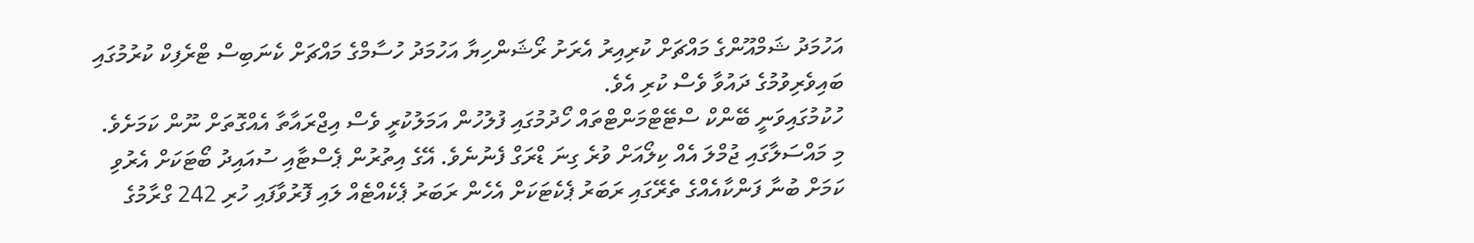އަހުމަދު ޝަމްއޫންގެ މައްޗަށް ކުރިއިރު އެރަށު ރޯޝަންހިޔާ އަހުމަދު ހުސާމްގެ މައްޗަށް ކެނަބިސް ޓްރެފިކް ކުރުމުގައި ބައިވެރިވުމުގެ ދައުވާ ވެސް ކުރި އެވެ.
ހުކުމުގައިވަނީ ބޭންކް ސްޓޭޓްމަންޓްތައް ހޯދުމުގައި ފުލުހުން އަމަލުކުރީ ވެސް އިޖްރައާތާ އެއްގޮތަށް ނޫން ކަމަށެވެ.
މި މައްސަލާގައި ޖުމްލަ އެއް ކިލޯއަށް ވުރެ ގިނަ ޑްރަގް ފެނުނެވެ. އޭގެ އިތުރުން ޕެސްޓާއި ސުއައިދު ބޯޓަކަށް އެރުވި ކަމަށް ބުނާ ފަންކާއެއްގެ ތެރޭގައި ރަބަރު ޕެކެޓަކަށް އެހެން ރަބަރު ޕެކެއްޓެއް ލައި ފޮރުވާފައި ހުރި 242 ގްރާމުގެ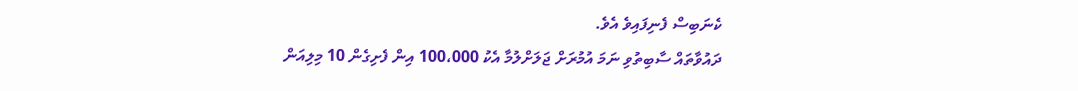ކެނަބިސް ފެނިފައިވެ އެވެ.
ދައުވާތައް ސާބިތުވި ނަމަ އުމުރަށް ޖަލަށްލުމާ އެކު 100،000 އިން ފެށިގެން 10 މިލިއަން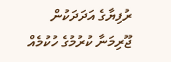ރުފިޔާގެ އަދަދަކުން ޖޫރިމަނާ ކުރުމުގެ ހުކުމެއް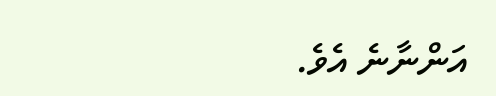އަންނާނެ އެވެ.